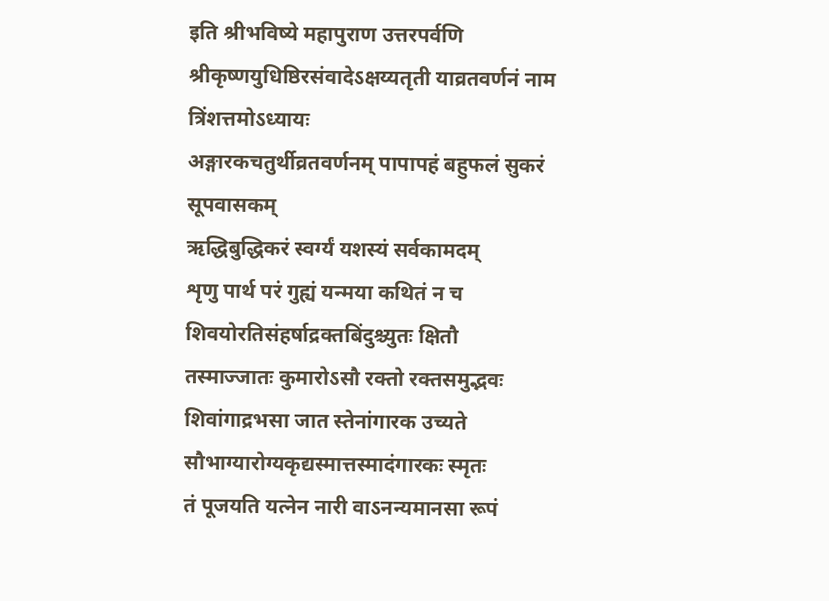इति श्रीभविष्ये महापुराण उत्तरपर्वणि श्रीकृष्णयुधिष्ठिरसंवादेऽक्षय्यतृती याव्रतवर्णनं नाम त्रिंशत्तमोऽध्यायः
अङ्गारकचतुर्थीव्रतवर्णनम् पापापहं बहुफलं सुकरं सूपवासकम्
ऋद्धिबुद्धिकरं स्वर्ग्यं यशस्यं सर्वकामदम्
शृणु पार्थ परं गुह्यं यन्मया कथितं न च
शिवयोरतिसंहर्षाद्रक्तबिंदुश्च्युतः क्षितौ
तस्माज्जातः कुमारोऽसौ रक्तो रक्तसमुद्भवः
शिवांगाद्रभसा जात स्तेनांगारक उच्यते
सौभाग्यारोग्यकृद्यस्मात्तस्मादंगारकः स्मृतः
तं पूजयति यत्नेन नारी वाऽनन्यमानसा रूपं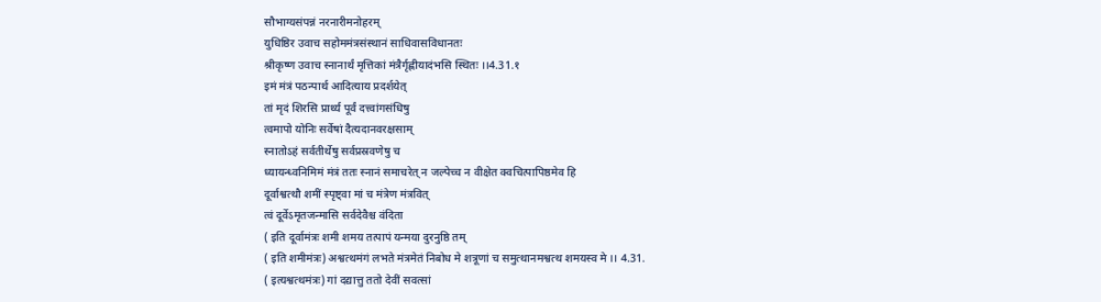सौभाग्यसंपन्नं नरनारीमनोहरम्
युधिष्ठिर उवाच सहोममंत्रसंस्थानं साधिवासविधानतः
श्रीकृष्ण उवाच स्नानार्थं मृत्तिकां मंत्रैर्गृह्णीयादंभसि स्थितः ।।4.31.१
इमं मंत्रं पठन्पार्थ आदित्याय प्रदर्शयेत्
तां मृदं शिरसि प्रार्थ्य पूर्वं दत्त्वांगसंधिषु
त्वमापो योनिः सर्वेषां दैत्यदानवरक्षसाम्
स्नातोऽहं सर्वतीर्थेषु सर्वप्रस्रवणेषु च
ध्यायन्ध्वनिमिमं मंत्रं ततः स्नानं समाचरेत् न जल्पेच्च न वीक्षेत क्वचित्पापिष्ठमेव हि
दूर्वाश्वत्थौ शमीं स्पृष्ट्वा मां च मंत्रेण मंत्रवित्
त्वं दूर्वेऽमृतजन्मासि सर्वदेवैश्च वंदिता
( इति दूर्वामंत्रः शमी शमय तत्पापं यन्मया दुरनुष्ठि तम्
( इति शमीमंत्रः) अश्वत्थमंगं लभते मंत्रमेतं निबोध मे शत्रूणां च समुत्थानमश्वत्थ शमयस्व मे ।। 4.31.
( इत्यश्वत्थमंत्रः) गां दद्यात्तु ततो देवीं सवत्सां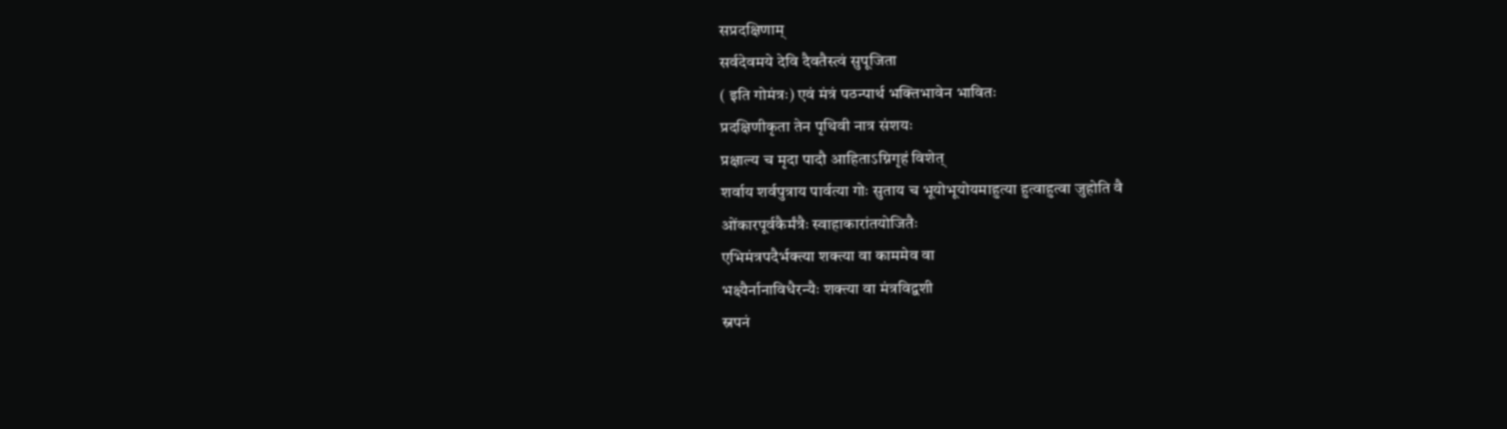सप्रदक्षिणाम्
सर्वदेवमये देवि दैवतैस्त्वं सुपूजिता
( इति गोमंत्रः) एवं मंत्रं पठन्पार्थ भक्तिभावेन भावितः
प्रदक्षिणीकृता तेन पृथिवी नात्र संशयः
प्रक्षाल्य च मृदा पादौ आहिताऽग्निगृहं विशेत्
शर्वाय शर्वपुत्राय पार्वत्या गोः सुताय च भूयोभूयोयमाहुत्या हुत्वाहुत्वा जुहोति वै
ओंकारपूर्वकैर्मंत्रैः स्वाहाकारांतयोजितैः
एभिमंत्रपदैर्भक्त्या शक्त्या वा काममेव वा
भक्ष्यैर्नानाविधैरन्यैः शक्त्या वा मंत्रविद्वशी
स्नपनं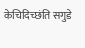केचिदिच्छंति सगुडे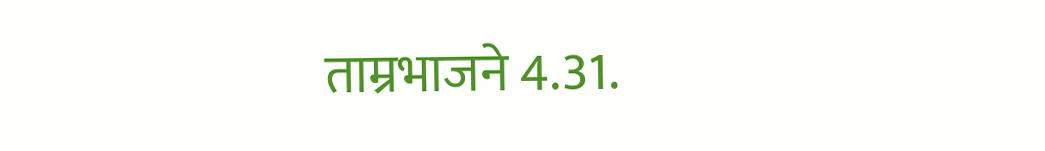ताम्रभाजने 4.31.